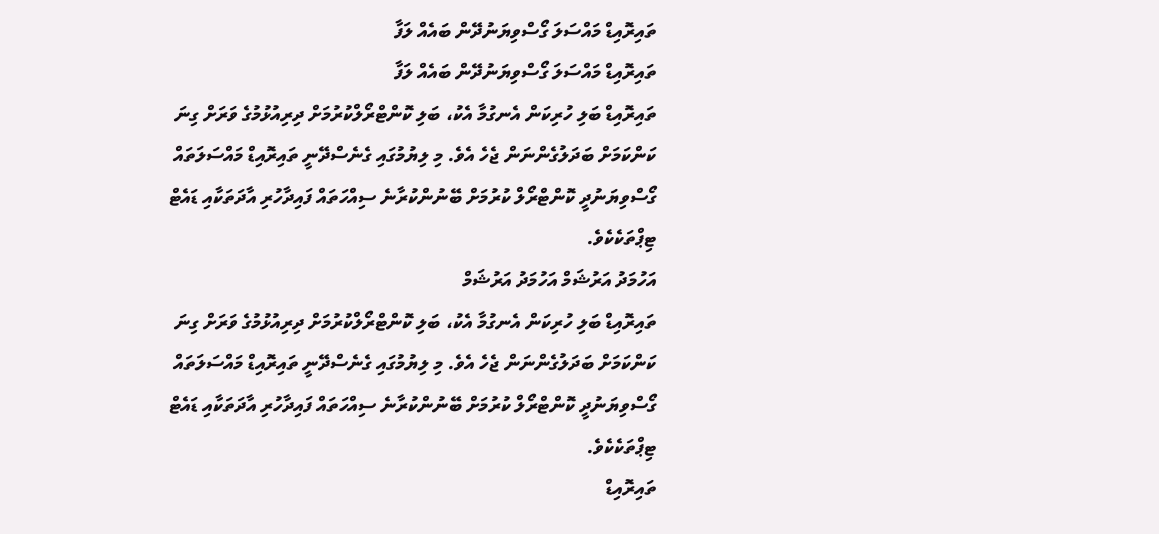ތައިރޮއިޑް މައްސަލަ ގޯސްވިޔަނުދޭން ބައެއް ލަފާ
ތައިރޮއިޑް މައްސަލަ ގޯސްވިޔަނުދޭން ބައެއް ލަފާ
ތައިރޮއިޑް ބަލި ހުރިކަން އެނގުމާ އެކު، ބަލި ކޮންޓްރޯލްކުރުމަށް ދިރިއުޅުމުގެ ވަރަށް ގިނަ ކަންކަމަށް ބަދަލުގެންނަން ޖެހެ އެވެ. މި ލިޔުމުގައި ގެނެސްދޭނީ ތައިރޮއިޑް މައްސަލަތައް ގޯސްވިޔަނުދީ ކޮންޓްރޯލް ކުރުމަށް ބޭނުންކުރާނެ ސިއްހަތައް ފައިދާހުރި އާދަތަކާއި ޑައެޓް ޓިޕްތަކެކެވެ.
އަހުމަދު އަރުޝަމް އަހުމަދު އަރުޝަމް
ތައިރޮއިޑް ބަލި ހުރިކަން އެނގުމާ އެކު، ބަލި ކޮންޓްރޯލްކުރުމަށް ދިރިއުޅުމުގެ ވަރަށް ގިނަ ކަންކަމަށް ބަދަލުގެންނަން ޖެހެ އެވެ. މި ލިޔުމުގައި ގެނެސްދޭނީ ތައިރޮއިޑް މައްސަލަތައް ގޯސްވިޔަނުދީ ކޮންޓްރޯލް ކުރުމަށް ބޭނުންކުރާނެ ސިއްހަތައް ފައިދާހުރި އާދަތަކާއި ޑައެޓް ޓިޕްތަކެކެވެ.
ތައިރޮއިޑް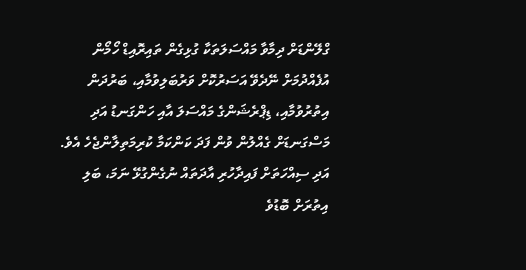ގްލޭންޑަށް ދިމާވާ މައްސަލަތަކާ ގުޅިގެން ތައިރޮއިޑް ހޯމޯން އުފެއްދުމަށް ނޭދެވޭ އަސަރުކޮށް ވަރުބަލިވުމާއި، ބަރުދަން އިތުރުވުމާއި، ޑިޕްރެޝަންގެ މައްސަލަ އާއި ހަންގަނޑު އަދި މަސްގަނޑަށް ގެއްލުން ވުން ފަދަ ކަންކަމާ ކުރިމަތިލާންޖެހެ އެވެ. އަދި ސިއްހަތަށް ފައިދާހުރި އާދަތައް ނުގެންގުޅޭ ނަމަ، ބަލި އިތުރަށް ބޮޑުވެ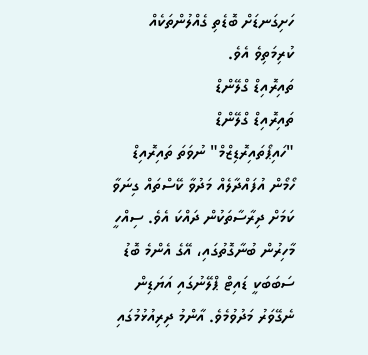ހަށިގަނޑަށް ބޮޑެތި ގެއްލުންތަކެއް ކުރިމަތިވެ އެވެ.
ތައިރޮއިޑް ގްލޭންޑް
ތައިރޮއިޑް ގްލޭންޑް
"ހައިޕޯތައިރޮޑިޒްމް" ނުވަތަ ތައިރޮއިޑް ހޯމޯން އުފައްދާލެއް މަދުވާ ކޭސްތައް ގިނަވާ ކަމަށް ދިރާސާތަކުން ދައްކަ އެވެ. ސިއްހީ މާހިރުން ބުނާގޮތުގައި، އޭގެ އެންމެ ބޮޑު ސަބަބަކީ ޑައިޓް ޕްލޭނުގައި އަޔަޑިން ނެގޭވަރު މަދުވުމެވެ. އާންމު ދިރިއުޅުމުގައި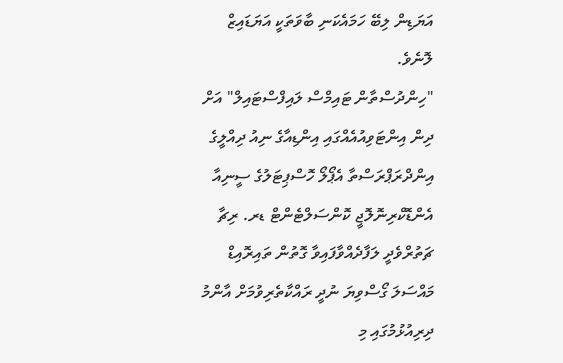އަޔަޑިން ލިބޭ ހަމައެކަނި ބާވަތަކީ އަޔަޑައިޒް ލޮނެވެ.
"ހިންދުސްތާން ޓައިމްސް ލައިފްސްޓައިލް" އަށް ދިން އިންޓަވިއުއެއްގައި އިންޑިއާގެ ނިއު ދިއްލީގެ އިންދްރަޕްރަސްތާ އެޕޯލޯ ހޮސްޕިޓަލުގެ ސީނިއާ އެންޑޮކްރިނޮލޮޖީ ކޮންސަލްޓެންޓް ޑރ. ރިޗާ ޗަތުރްވެދީ ލަފާދެއްވާފައިވާ ގޮތުން ތައިރޮއިޑް މައްސަލަ ގޯސްވިޔަ ނުދީ ރައްކާތެރިވުމަށް އާންމު ދިރިއުޅުމުގައި މި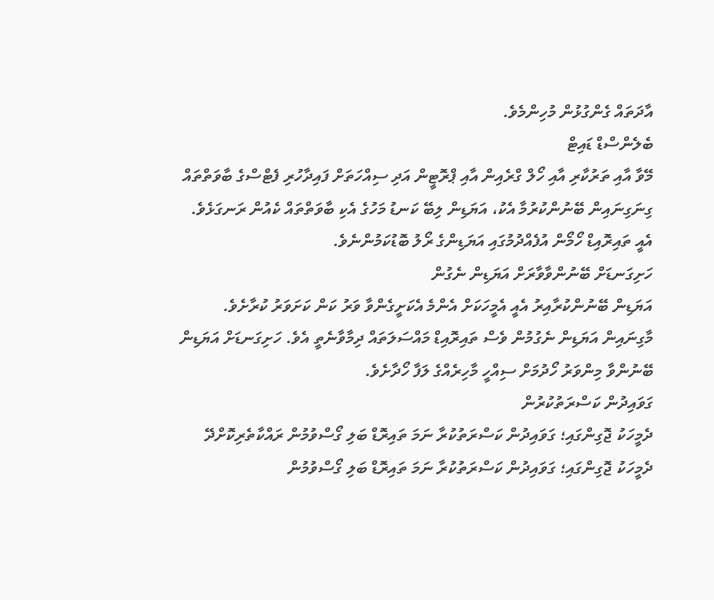އާދަތައް ގެންގުޅުން މުހިންމެވެ.
ބެލެންސްޑް ޑައިޓް
މޭވާ އާއި ތަރުކާރި އާއި ހޯލް ގްރެއިން އާއި ޕްރޮޓީން އަދި ސިއްހަތަށް ފައިދާހުރި ފެޓްސްގެ ބާވަތްތައް ގިނަގިނައިން ބޭނުންކުރުމާ އެކު، އަޔަޑިން ލިބޭ ކަނޑު މަހުގެ އެކި ބާވަތްތައް ކެއުން ރަނގަޅެވެ. އެއީ ތައިރޮއިޑް ހޯމޯން އުފެއްދުމުގައި އަޔަޑިންގެ ރޯލު ބޮޑުކަމުންނެވެ.
ހަށިގަނޑަށް ބޭނުންވާވާރަށް އަޔަޑިން ނެގުން
އަޔަޑިން ބޭނުންކުރާއިރު އެއީ އެމީހަކަށް އެންމެ އެކަށީގެންވާ ވަރު ކަން ކަށަވަރު ކުރާށެވެ. މާގިނައިން އަޔަޑިން ނެގުމުން ވެސް ތައިރޮއިޑް މައްސަލަތައް ދިމާވާނެތީ އެވެ. ހަށިގަނޑަށް އަޔަޑިން ބޭނުންވާ މިންވަރު ހޯދުމަށް ސިއްހީ މާހިރެއްގެ ލަފާ ހޯދާށެވެ.
ގަވައިދުން ކަސްރަތުކުރުން
ދެމީހަކު ޖޮގިންގައި؛ ގަވައިދުން ކަސްރަތުކުރާ ނަމަ ތައިރޮޑް ބަލި ގޯސްވުމުން ރައްކާތެރިކޮށްދޭ
ދެމީހަކު ޖޮގިންގައި؛ ގަވައިދުން ކަސްރަތުކުރާ ނަމަ ތައިރޮޑް ބަލި ގޯސްވުމުން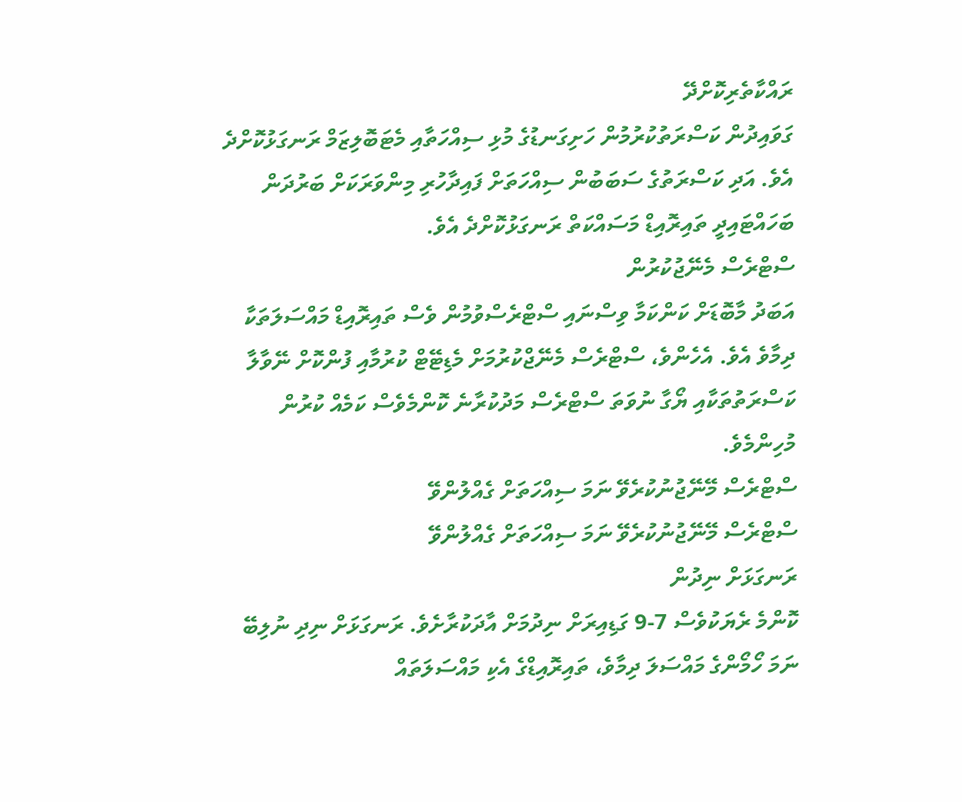ރައްކާތެރިކޮށްދޭ
ގަވައިދުން ކަސްރަތުކުރުމުން ހަށިގަނޑުގެ މުޅި ސިއްހަތާއި މެޓަބޮލިޒަމް ރަނގަޅުކޮށްދެ އެވެ. އަދި ކަސްރަތުގެ ސަބަބުން ސިއްހަތަށް ފައިދާހުރި މިންވަރަކަށް ބަރުދަން ބަހައްޓައިދީ ތައިރޮއިޑް މަސައްކަތް ރަނގަޅުކޮށްދެ އެވެ.
ސްޓްރެސް މެނޭޖުކުރުން
އަބަދު މާބޮޑަށް ކަންކަމާ ވިސްނައި ސްޓްރެސްވުމުން ވެސް ތައިރޮއިޑް މައްސަލަތަކާ ދިމާވެ އެވެ. އެހެންވެ، ސްޓްރެސް މެނޭޖްކުރުމަށް މެޑިޓޭޓް ކުރުމާއި ފުންކޮށް ނޭވާލާ ކަސްރަތުތަކާއި ޔޯގާ ނުވަތަ ސްޓްރެސް މަދުކުރާނެ ކޮންމެވެސް ކަމެއް ކުރުން މުހިންމެވެ.
ސްޓްރެސް މޭނޭޖުނުކުރެވޭ ނަމަ ސިއްހަތަށް ގެއްލުންވޭ
ސްޓްރެސް މޭނޭޖުނުކުރެވޭ ނަމަ ސިއްހަތަށް ގެއްލުންވޭ
ރަނގަޅަށް ނިދުން
ކޮންމެ ރެޔަކުވެސް 7-9 ގަޑިއިރަށް ނިދުމަށް އާދަކުރާށެވެ. ރަނގަޅަށް ނިދި ނުލިބޭ ނަމަ ހޯމޯންގެ މައްސަލަ ދިމާވެ، ތައިރޮއިޑްގެ އެކި މައްސަލަތައް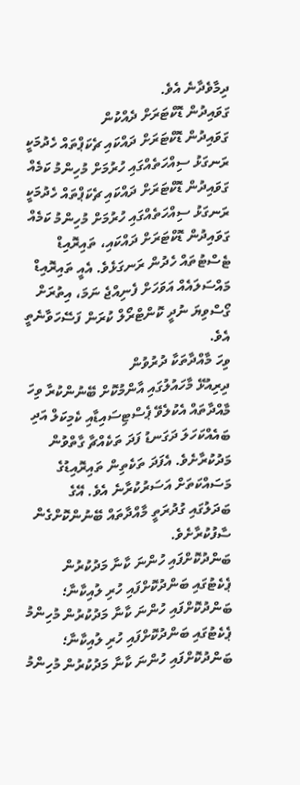ދިމާވެދާނެ އެވެ.
ގަވައިދުން ޑޮކްޓަރަށް ދެއްކުން
ގަވައިދުން ޑޮކްޓަރަށް ދައްކައި ޗެކަޕްތައް ހެދުމަކީ ރަނގަޅު ސިއްހަތެއްގައި ހުރުމަށް މުހިންމު ކަމެއް
ގަވައިދުން ޑޮކްޓަރަށް ދައްކައި ޗެކަޕްތައް ހެދުމަކީ ރަނގަޅު ސިއްހަތެއްގައި ހުރުމަށް މުހިންމު ކަމެއް
ގަވައިދުން ޑޮކްޓަރަށް ދައްކައި، ތައިރޮއިޑް ޓެސްޓުތައް ހެދުން ރަނގަޅެވެ. އެއީ ތައިރޮއިޑް މައްސަލައެއް އަވަހަށް ފެނިއްޖެ ނަމަ، އިތުރަށް ގޯސްވިޔަ ނުދީ ކޮންޓްރޯލް ކުރަން ފަސޭހަވާނެތީ އެވެ.
ވިހަ މާއްދާތަކާ ދުރުވުން
ދިރިއުޅޭ މާހައުލުގައި އާންމުކޮށް ބޭނުންކުރާ ވިހަ މާއްދާތައް އެކުލެވޭ ޕެސްޓިސައިޑާއި ކެމިކަލް އަދި ބައެއްކަހަލަ ދަގަނޑު ފަދަ ތަކެއްޗާ ގާތްވުން މަދުކުރާށެވެ. އެފަދަ ތަކެތިން ތައިރޮއިޑުގެ މަސައްކަތަށް އަސަރުކުރާނެ އެވެ. އޭގެ ބަދަލުގައި ގުދުރަތީ މާއްދާތައް ބޭނުންކޮށްގެން ސާފުކުރާށެވެ.
ބަންދުކޮށްފައި ހުންނަ ކާނާ މަދުކުރުން
ޕެކެޓުގައި ބަންދުކޮށްފައި ހުރި ލުއިކާނާ؛ ބަންދުކޮށްފައި ހުންނަ ކާނާ މަދުކުރުން މުހިންމު
ޕެކެޓުގައި ބަންދުކޮށްފައި ހުރި ލުއިކާނާ؛ ބަންދުކޮށްފައި ހުންނަ ކާނާ މަދުކުރުން މުހިންމު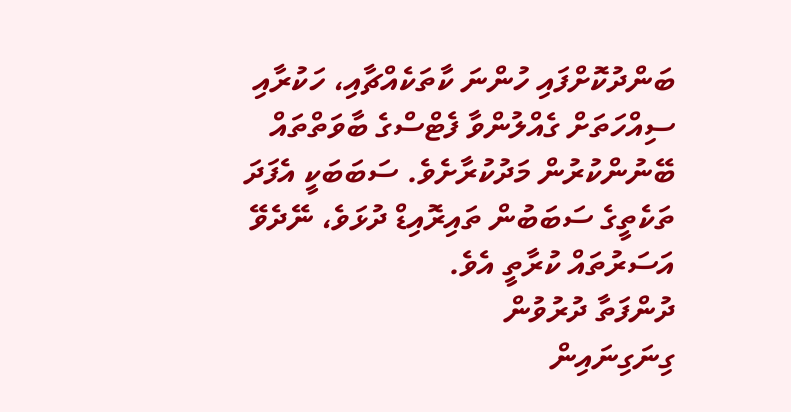ބަންދުކޮށްފައި ހުންނަ ކާތަކެއްޗާއި، ހަކުރާއި ސިއްހަތަށް ގެއްލުންވާ ފެޓްސްގެ ބާވަތްތައް ބޭނުންކުރުން މަދުކުރާށެވެ. ސަބަބަކީ އެފަދަ ތަކެތީގެ ސަބަބުން ތައިރޮއިޑް ދުޅަވެ، ނޭދެވޭ އަސަރުތައް ކުރާތީ އެވެ.
ދުންފަތާ ދުރުވުން
ގިނަގިނައިން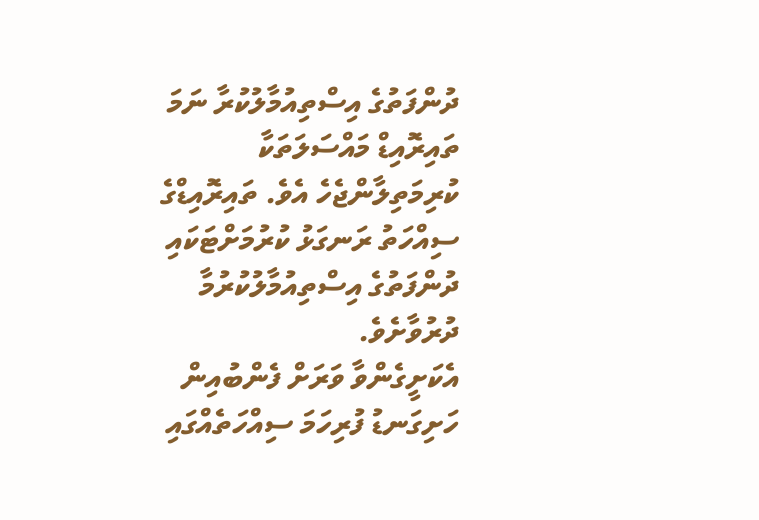ދުންފަތުގެ އިސްތިއުމާލުކުރާ ނަމަ ތައިރޮއިޑް މައްސަލަތަކާ ކުރިމަތިލާންޖެހެ އެވެ. ތައިރޮއިޑްގެ ސިއްހަތު ރަނގަޅު ކުރުމަށްޓަކައި ދުންފަތުގެ އިސްތިއުމާލުކުރުމާ ދުރުވާށެވެ.
އެކަށީގެންވާ ވަރަށް ފެންބުއިން
ހަށިގަނޑު ފުރިހަމަ ސިއްހަތެއްގައި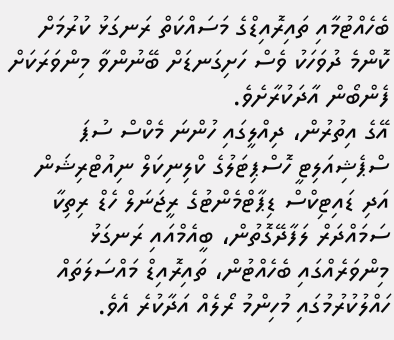ބެހެއްޓުމާއި ތައިރޮއިޑްގެ މަސައްކަތް ރަނގަޅު ކުރުމަށް ކޮންމެ ދުވަހަކު ވެސް ހަށިގަނޑަށް ބޭނުންވާ މިންވަރަކަށް ފެންބޯން އާދަކުރާށެވެ.
އޭގެ އިތުރުން، ދިއްލީގައި ހުންނަ މެކްސް ސުޕަ ސްޕެޝިއަލިޓީ ހޮސްޕިޓަލުގެ ކްލިނިކަލް ނިއުޓްރިޝަން އަދި ޑައިޓިކްސް ޑިޕާޓްމެންޓުގެ ރީޖަނަލް ހެޑް ރިތިކާ ސަމައްދަރް ލަފާދޭގޮތުން، ބީއެމްއައި ރަނގަޅު މިންވަރެއްގައި ބެހެއްޓުން، ތައިރޮއިޑް މައްސަލަތައް ހައްލުކުރުމުގައި މުހިންމު ރޯލެއް އަދާކުރެ އެވެ.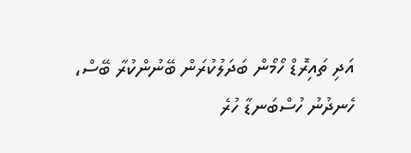އަދި ތައިރޮޑް ހޯމޯން ބަދަލުކުރަން ބޭނުންކުރާ ބޭސް، ހެނދުނު ހުސްބަނޑާ ހުރެ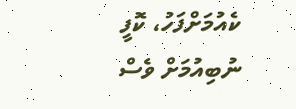ކެއުމަށްފަހު، ކޮފީ ނުބިއުމަށް ވެސް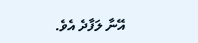އޭނާ ލަފާދެ އެވެ.